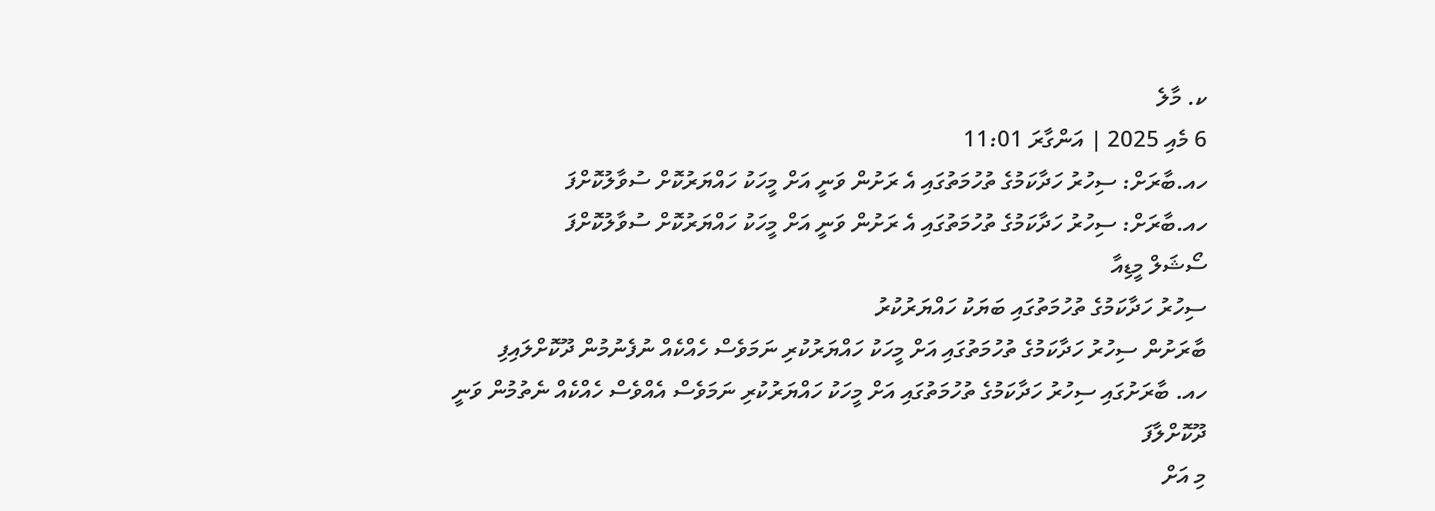ކ. މާލެ
6 މެއި 2025 | އަންގާރަ 11:01
ހއ.ބާރަށް: ސިހުރު ހަދާކަމުގެ ތުހުމަތުގައި އެ ރަށުން ވަނީ އަށް މީހަކު ހައްޔަރުކޮށް ސުވާލުކޮށްފަ
ހއ.ބާރަށް: ސިހުރު ހަދާކަމުގެ ތުހުމަތުގައި އެ ރަށުން ވަނީ އަށް މީހަކު ހައްޔަރުކޮށް ސުވާލުކޮށްފަ
ސޯޝަލް މީޑިއާ
ސިހުރު ހަދާކަމުގެ ތުހުމަތުގައި ބަޔަކު ހައްޔަރުކުރު
ބާރަށުން ސިހުރު ހަދާކަމުގެ ތުހުމަތުގައި އަށް މީހަކު ހައްޔަރުކުރި ނަމަވެސް ހެއްކެއް ނުފެނުމުން ދޫކޮށްލައިފި
ހއ. ބާރަށުގައި ސިހުރު ހަދާކަމުގެ ތުހުމަތުގައި އަށް މީހަކު ހައްޔަރުކުރި ނަމަވެސް އެއްވެސް ހެއްކެއް ނެތުމުން ވަނީ ދޫކޮށްލާފަ
މި އަށް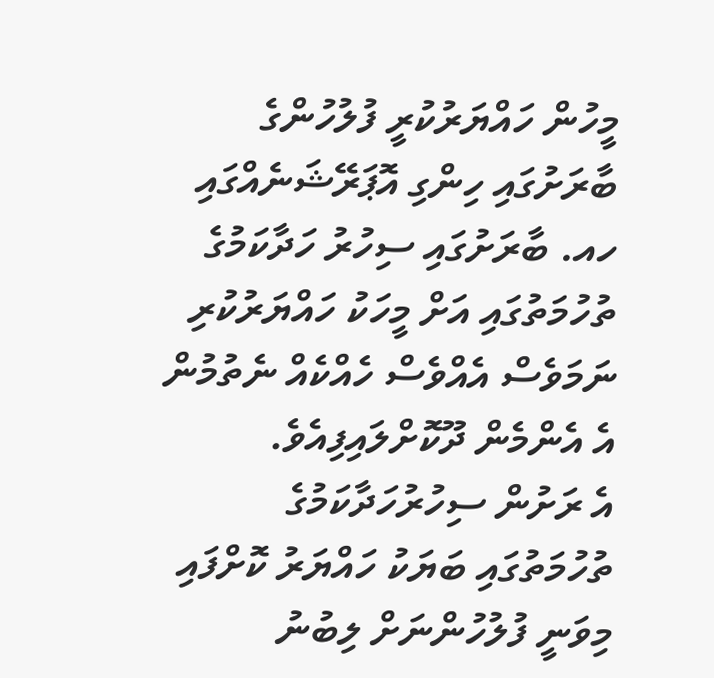މީހުން ހައްޔަރުކުރީ ފުލުހުންގެ ބާރަށުގައި ހިންގި އޮޕަރޭޝަނެއްގައި
ހއ. ބާރަށުގައި ސިހުރު ހަދާކަމުގެ ތުހުމަތުގައި އަށް މީހަކު ހައްޔަރުކުރި ނަމަވެސް އެއްވެސް ހެއްކެއް ނެތުމުން އެ އެންމެން ދޫކޮށްލައިފިއެވެ.
އެ ރަށުން ސިހުރުހަދާކަމުގެ ތުހުމަތުގައި ބަޔަކު ހައްޔަރު ކޮށްފައި މިވަނީ ފުލުހުންނަށް ލިބުނު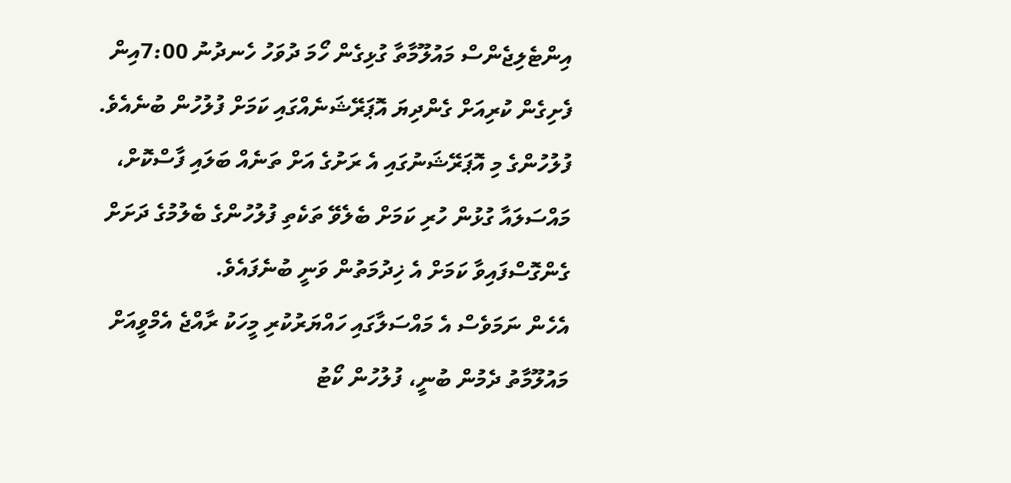އިންޓެލިޖެންސް މައުލޫމާތާ ގުޅިގެން ހޯމަ ދުވަހު ހެނދުނު 7:00އިން ފެށިގެން ކުރިއަށް ގެންދިޔަ އޮޕަރޭޝަނެއްގައި ކަމަށް ފުލުހުން ބުނެއެވެ.
ފުލުހުންގެ މި އޮޕަރޭޝަނުގައި އެ ރަށުގެ އަށް ތަނެއް ބަލައި ފާސްކޮށް، މައްސަލައާ ގުޅުން ހުރި ކަމަށް ބެލެވޭ ތަކެތި ފުލުހުންގެ ބެލުމުގެ ދަށަށް ގެންގޮސްފައިވާ ކަމަށް އެ ޚިދުމަތުން ވަނީ ބުނެފައެވެ.
އެހެން ނަމަވެސް އެ މައްސަލާގައި ހައްޔަރުކުރި މީހަކު ރާއްޖެ އެމްވީއަށް މައުލޫމާތު ދެމުން ބުނީ، ފުލުހުން ކޯޓު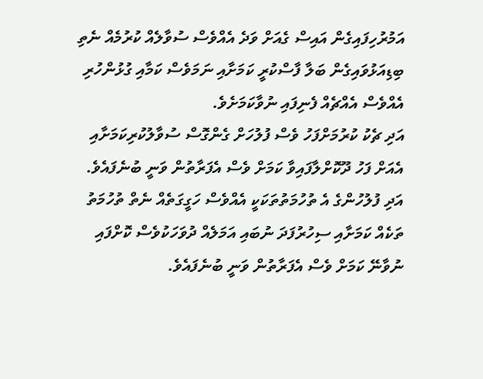އަމުރުހިފައިގެން އައިސް ގެއަށް ވަދެ އެއްވެސް ސުވާލެއް ކުރުމެއް ނެތި ބިޑިއަޅުވައިގެން ބަލާ ފާސްކުރީ ކަމަށާއި ނަމަވެސް ކަމާއި ގުޅުންހުރި އެއްވެސް އެއްޗެއް ފެނިފައި ނުވާކަމަށެވެ.
އަދި ޗެކު ކުރުމަށްފަހު ވެސް ފުލުހަށް ގެންގޮސް ސުވާލުކުރިކަމަށާއި އެއަށް ފަހު ދޫކޮށްލާފައިވާ ކަމަށް ވެސް އެފަރާތުން ވަނީ ބުނެފައެވެ.
އަދި ފުލުހުންގެ އެ ތުހުމަތުތަކަކީ އެއްވެސް ހަގީގަތެއް ނެތް ތުހުމަތު ތަކެއް ކަމަށާއި ސިހުރުފަދަ ނުބައި އަމަލެއް ދުވަހަކުވެސް ކޮށްފައި ނުވާނޭ ކަމަށް ވެސް އެފަރާތުން ވަނީ ބުނެފައެވެ.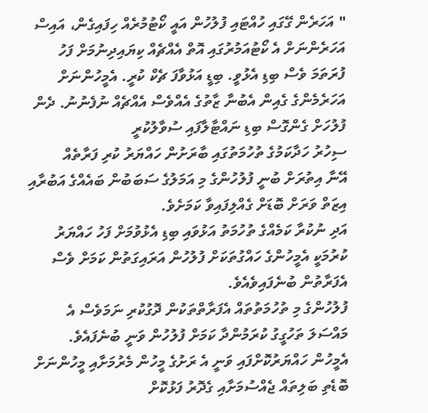" އަހަރެން ގޭގައި ހުއްޓައި ފުލުހުން އައީ ކޯޓުމުރެއް ހިފައިގެން، އައިސް އަހަރެންނަށް އެ ކޯޓުއަމުރުގައި އޮތް އެއްޗެއް ކިޔައިދިނުމަށް ފަހު ފުރަތަމަ ވެސް ބިޑި އެޅުވީ. ބިޑީ އަޅުވާފަ ޗެކް ކުރީ. އެމީހުންނަށް އަހަރެމެންގެ ގެއިން އެބުނާ ޒާތުގެ އެއްވެސް އެއްޗެއް ނުފެނުނު. ދެން ފުލުހަށް ގެންގޮސް ބިޑި ނައްޓާލާފައި ސުވާލުކުރީ
ސިހުރު ހަދާކަމުގެ ތުހުމަތުގައި ބާރަށުން ހައްޔަރު ކުރި ފަރާތެއް
އޭނާ އިތުރަށް ބުނީ ފުލުހުންގެ މި އަމަލުގެ ސަބަބުން ބައެއްގެ އަބުރާއި އިޒަތް ވަރަށް ބޮޑަށް ގެއްލިފައިވާ ކަމަށެވެ.
އަދި ނުކުރާ ކަމެއްގެ ތުހުމަތު އަޅުވައި ބިޑި އެޅުވުމަށް ފަހު ހައްޔަރު ކުރުމަކީ އެމީހުންގެ ހައްގުތަކަށް ފުލުހުން އަރައިގަތުން ކަމަށް ވެސް އެފަރާތުން ބުނެފައިވެއެވެ.
ފުލުހުންގެ މި ތުހުމަތުތައް އެފަރާތްތަކުން ދޮގުކުރި ނަމަވެސް އެ މައްސަލަ ތަހުގީގު ކުރަމުންދާ ކަމަށް ފުލުހުން ވަނީ ބުނެފައެވެ.
އެމީހުން ހައްޔަރުކޮށްފައި ވަނީ އެ ރަށުގެ މީހުން މެރުމަށާއި މީހުންނަށް ބޮޑެތި ބަލިތައް ޖެއްސުމަށާއި ގެދޮރު ފަޅުކޮށް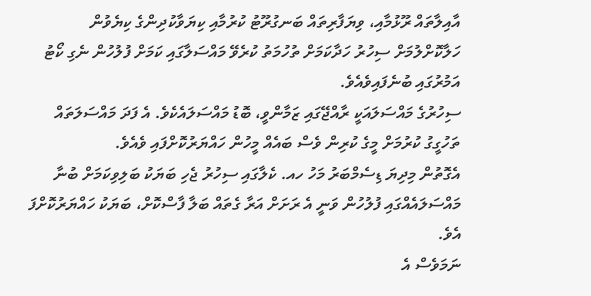އާއިލާތައް ރޫޅުމާއި، ވިޔަފާރިތައް ބަނގުރޫޓު ކުރުމާއި ކިޔަވާކުދިންގެ ކިޔެވުން ހަލާކޮށްލުމަށް ސިހުރު ހަދާކަމަށް ތުހުމަތު ކުރެވޭ މައްސަލާގައި ކަމަށް ފުލުހުން ނެގި ކޯޓު އަމުރުގައި ބުނެފައިވެއެވެ.
ސިހުރުގެ މައްސަލައަކީ ރާއްޖޭގައި ޒަމާންވީ، ބޮޑު މައްސަލައެކެވެ. އެ ފަދަ މައްސަލަތައް ތަހުގީގު ކުރުމަށް މީގެ ކުރިން ވެސް ބައެއް މީހުން ހައްޔަރުކޮށްފައި ވެއެވެ.
އެގޮތުން މިދިޔަ ޑިސެމްބަރު މަހު ހއ. ކެލާގައި ސިހުރު ޖެހި ބަޔަކު ބަލިވިކަމަށް ބުނާ މައްސަލައެއްގައި ފުލުހުން ވަނީ އެ ރަށަށް އަރާ ގެތައް ބަލާ ފާސްކޮށް، ބަޔަކު ހައްޔަރުކޮށްފަ އެވެ.
ނަމަވެސް އެ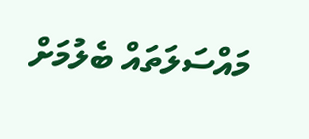މައްސަލަތައް ބެލުމަށް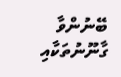ބޭނުންވާ ގާނޫނުތަކާއި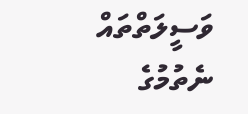ވަސީލަތްތައް ނެތުމުގެ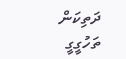ދަތިކަން ތަހުގީގީ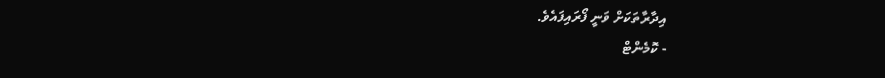އިދާރާތަކަށް ވަނީ ފޯރައިފައެވެ.
- ކޮމެންޓް